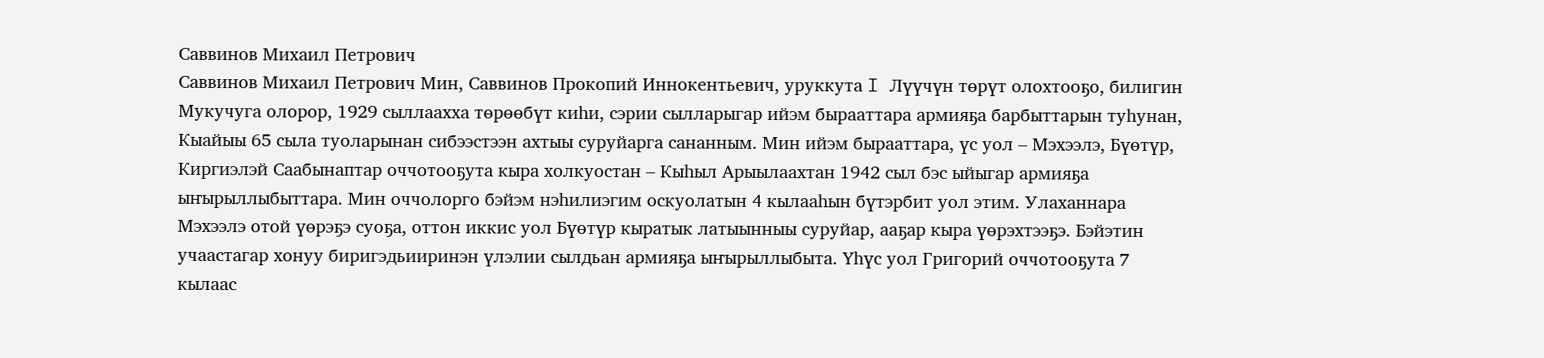Саввинов Михаил Петрович
Саввинов Михаил Петрович Мин, Саввинов Прокопий Иннокентьевич, уруккута I Лүүчүн төрүт олохтооҕо, билигин Мукучуга олорор, 1929 сыллаахха төрөөбүт киhи, сэрии сылларыгар ийэм бырааттара армияҕа барбыттарын туhунан, Кыайыы 65 сыла туоларынан сибээстээн ахтыы суруйарга сананным. Мин ийэм бырааттара, үс уол – Мэхээлэ, Бүөтүр, Киргиэлэй Саабынаптар оччотооҕута кыра холкуостан – Кыhыл Арыылаахтан 1942 сыл бэс ыйыгар армияҕа ыҥырыллыбыттара. Мин оччолорго бэйэм нэhилиэгим оскуолатын 4 кылааhын бүтэрбит уол этим. Улаханнара Мэхээлэ отой үөрэҕэ суоҕа, оттон иккис уол Бүөтүр кыратык латыынныы суруйар, ааҕар кыра үөрэхтээҕэ. Бэйэтин учаастагар хонуу биригэдьииринэн үлэлии сылдьан армияҕа ыҥырыллыбыта. Үhүс уол Григорий оччотооҕута 7 кылаас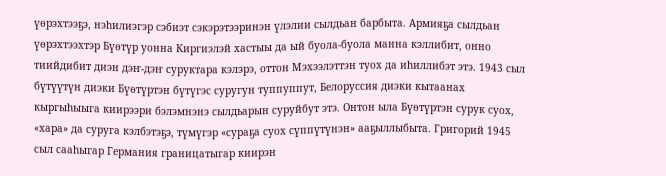үөрэхтээҕэ, нэhилиэгэр сэбиэт сэкэрэтээринэн үлэлии сылдьан барбыта. Армияҕа сылдьан үөрэхтээхтэр Бүөтүр уонна Киргиэлэй хастыы да ый буола-буола манна кэллибит, онно тиийдибит диэн дэҥ-дэҥ суруктара кэлэрэ, оттон Мэхээлэттэн туох да иhиллибэт этэ. 1943 сыл бүтүүтүн диэки Бүөтүртэн бүтүгэс суругун туппуппут, Белоруссия диэки кытаанах кыргыhыыга киирээри бэлэмнэнэ сылдьарын суруйбут этэ. Онтон ыла Бүөтүртэн сурук суох, «хара» да суруга кэлбэтэҕэ, түмүгэр «сураҕа суох сүппүтүнэн» ааҕыллыбыта. Григорий 1945 сыл сааhыгар Германия границатыгар киирэн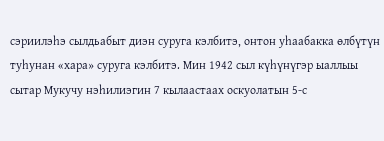сэриилэhэ сылдьабыт диэн суруга кэлбитэ, онтон уhаабакка өлбүтүн туhунан «хара» суруга кэлбитэ. Мин 1942 сыл күhүнүгэр ыаллыы сытар Мукучу нэhилиэгин 7 кылаастаах оскуолатын 5-с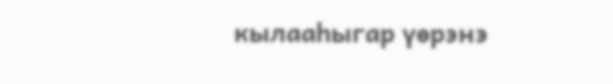кылааhыгар үөрэнэ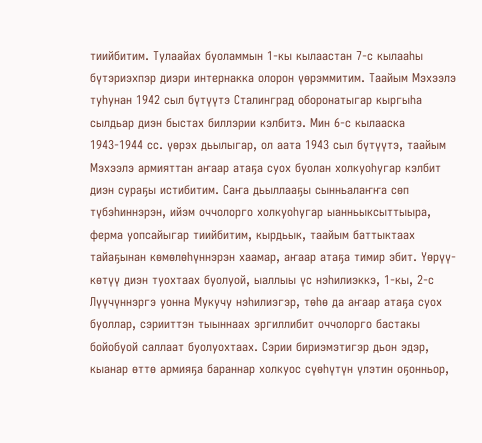тиийбитим. Тулаайах буоламмын 1-кы кылаастан 7-с кылааhы бүтэриэхпэр диэри интернакка олорон үөрэммитим. Таайым Мэхээлэ туhунан 1942 сыл бүтүүтэ Сталинград оборонатыгар кыргыhа сылдьар диэн быстах биллэрии кэлбитэ. Мин 6-с кылааска 1943-1944 сс. үөрэх дьылыгар, ол аата 1943 сыл бүтүүтэ, таайым Мэхээлэ армияттан аҥаар атаҕа суох буолан холкуоhугар кэлбит диэн сураҕы истибитим. Саҥа дьыллааҕы сынньалаҥҥа сөп түбэhиннэрэн, ийэм оччолорго холкуоhугар ыанньыксыттыыра, ферма уопсайыгар тиийбитим, кырдьык, таайым баттыктаах тайаҕынан көмөлөhүннэрэн хаамар, аҥаар атаҕа тимир эбит. Үөрүү-көтүү диэн туохтаах буолуой, ыаллыы үс нэhилиэккэ, 1-кы, 2-с Лүүчүннэргэ уонна Мукучу нэhилиэгэр, төhө да аҥаар атаҕа суох буоллар, сэрииттэн тыыннаах эргиллибит оччолорго бастакы бойобуой саллаат буолуохтаах. Сэрии бириэмэтигэр дьон эдэр, кыанар өттө армияҕа бараннар холкуос сүөhүтүн үлэтин оҕонньор,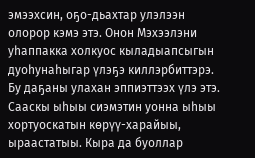эмээхсин, оҕо-дьахтар улэлээн олорор кэмэ этэ. Онон Мэхээлэни уhаппакка холкуос кыладыапсыгын дуоhунаhыгар үлэҕэ киллэрбиттэрэ. Бу даҕаны улахан эппиэттээх үлэ этэ. Сааскы ыhыы сиэмэтин уонна ыhыы хортуоскатын көрүү-харайыы, ыраастатыы. Кыра да буоллар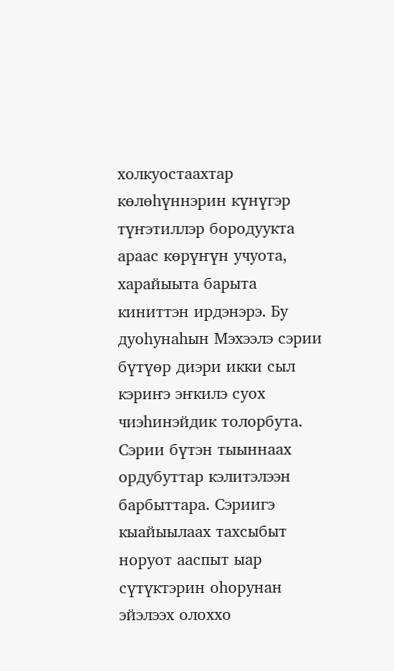холкуостаахтар көлөhүннэрин күнүгэр түҥэтиллэр бородуукта араас көрүҥүн учуота, харайыыта барыта киниттэн ирдэнэрэ. Бу дуоhунаhын Мэхээлэ сэрии бүтүөр диэри икки сыл кэриҥэ эҥкилэ суох чиэhинэйдик толорбута. Сэрии бүтэн тыыннаах ордубуттар кэлитэлээн барбыттара. Сэриигэ кыайыылаах тахсыбыт норуот ааспыт ыар сүтүктэрин оhорунан эйэлээх олоххо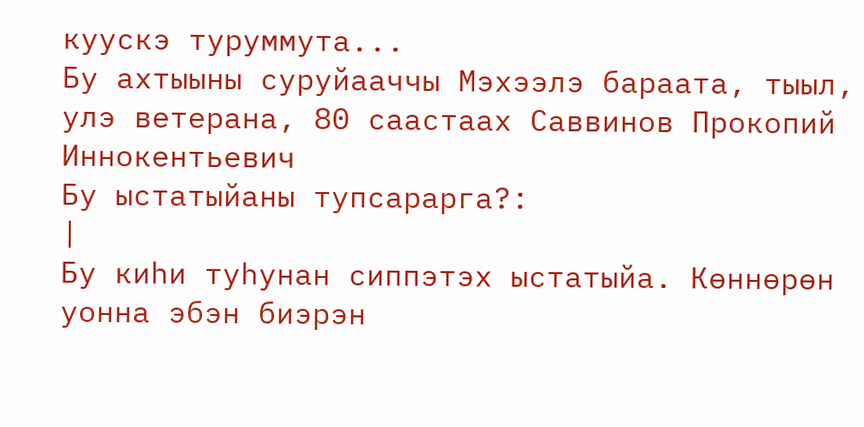куускэ туруммута...
Бу ахтыыны суруйааччы Мэхээлэ бараата, тыыл, улэ ветерана, 80 саастаах Саввинов Прокопий Иннокентьевич
Бу ыстатыйаны тупсарарга?:
|
Бу киһи туһунан сиппэтэх ыстатыйа. Көннөрөн уонна эбэн биэрэн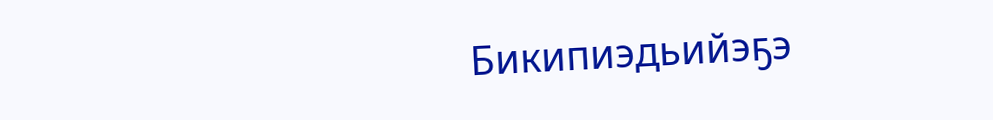Бикипиэдьийэҕэ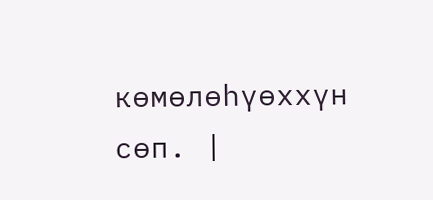көмөлөһүөххүн сөп. |